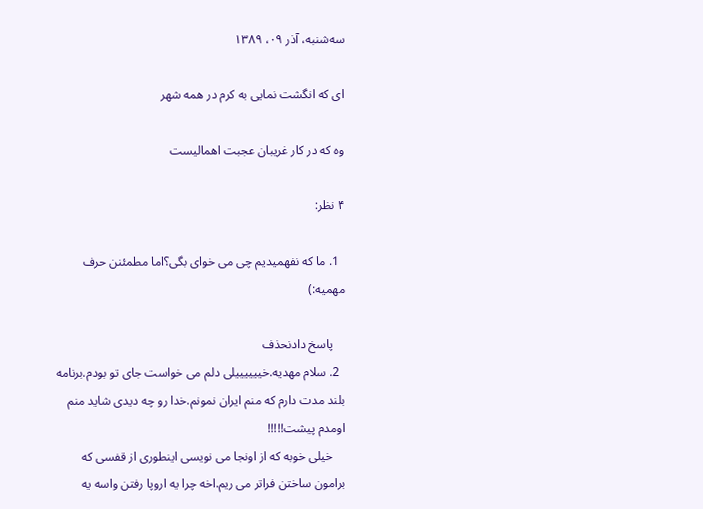سه‌شنبه، آذر ۰۹، ۱۳۸۹

ای که انگشت نمایی به کرم در همه شهر

وه که در کار غریبان عجبت اهمالیست

۴ نظر:

  1. ما که نفهمیدیم چی می خوای بگی؟اما مطمئنن حرف مهمیه:)

    پاسخ دادنحذف
  2. سلام مهدیه.خییییییلی دلم می خواست جای تو بودم.برنامه بلند مدت دارم که منم ایران نمونم.خدا رو چه دیدی شاید منم اومدم پیشت!!!!!
    خیلی خوبه که از اونجا می نویسی اینطوری از قفسی که برامون ساختن فراتر می ریم.اخه چرا یه اروپا رفتن واسه یه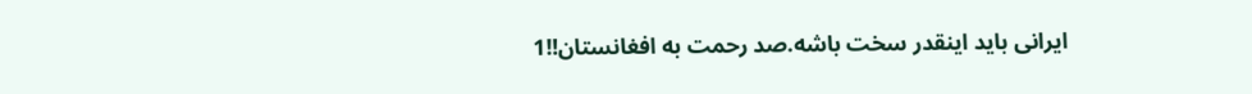ایرانی باید اینقدر سخت باشه.صد رحمت به افغانستان!!1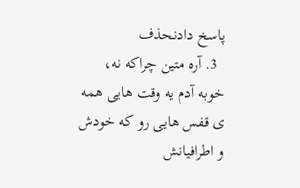پاسخ دادنحذف
  3. آره متین چراکه نه، خوبه آدم یه وقت هایی همه ی قفس هایی رو که خودش و اطرافیانش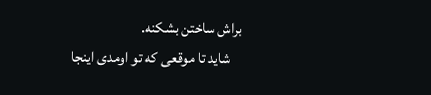براش ساختن بشکنه.
    شاید تا موقعی که تو اومدی اینجا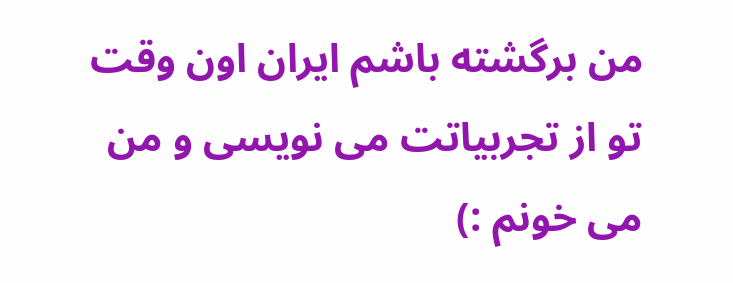من برگشته باشم ایران اون وقت تو از تجربیاتت می نویسی و من می خونم :)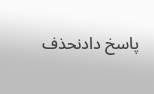پاسخ دادنحذف